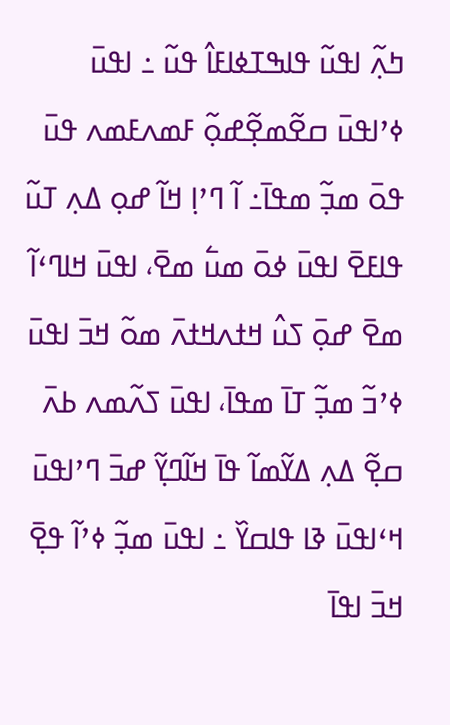ߤߍ߲߬ ߊߟߎ߬ ߟߊߒߠߦߊߓߊ߮ ߟߎ߬ ߸ ߊߟߎ߫ ߦߴߊߟߎ߫ ߛߐ߬ߘߐ߲߬ߝߋ߲߬ ߓߘߍߓߘߍ ߟߎ߫ ߟߋ߫ ߘߏ߲߬ ߘߟߊ߫߸ ߊ߬ ߣߴߊ߲ ߞߊ߬ ߝߋ߲ ߡߍ߲ ߠߎ߬ ߟߊߓߐ߫ ߊߟߎ߫ ߦߋ߫ ߘߎ߱ ߘߐ߫، ߊߟߎ߫ ߞߊߣߵߊ߬ ߘߐ߫ ߝߋ߲߫ ߖߎ߮ ߞߙߍߞߙߍ߫ ߘߋ߬ ߞߏ߫ ߊߟߎ߫ ߦߴߏ߬ ߘߏ߲߬ ߠߊ߫ ߘߟߊ߫، ߊߟߎ߫ ߖߍ߬ߘߍ ߕߍ߫ ߛߐ߲߬ ߡߍ߲ ߡߌ߬ߘߊ߬ ߟߊ߫ ߞߊ߬ߣߌ߲߬ ߝߏ߫ ߣߴߊߟߎ߫ ߞߵߊߟߎ߫ ߢߊ ߟߊߛߌ߰ ߸ ߊߟߎ߫ ߘߏ߲߬ ߦߴߊ߬ ߟߐ߲߫ ߞߏ߫ ߊߟߊ߫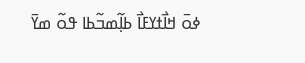ߦߋ߫ ߞߊ߯ߙߌߓߊ߯ ߕߊ߲߬ߘߏ߬ߕߊ ߟߋ߬ ߘߌ߫